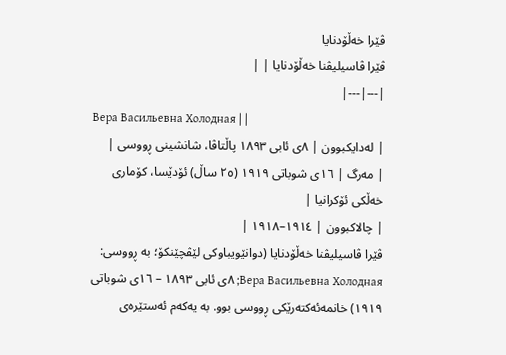ڤێرا خەڵۆدنایا
ڤێرا ڤاسیلیڤنا خەڵۆدنایا | |
|---|---|
Вера Васильевна Холодная | |
| لەدایکبوون | ٨ی ئابی ١٨٩٣ پاڵتاڤا، شانشینی ڕووسی |
| مەرگ | ١٦ی شوباتی ١٩١٩ (٢٥ ساڵ) ئۆدێسا، کۆماری خەڵکی ئۆکرانیا |
| چالاکبوون | ١٩١٤–١٩١٨ |
ڤێرا ڤاسیلیڤنا خەڵۆدنایا (دوانێویباوکی لێڤچێنکۆ؛ بە ڕووسی: Вера Васильевна Холодная; ٨ی ئابی ١٨٩٣ – ١٦ی شوباتی ١٩١٩) خانمەئەکتەرێکی ڕووسی بوو. بە یەکەم ئەستێرەی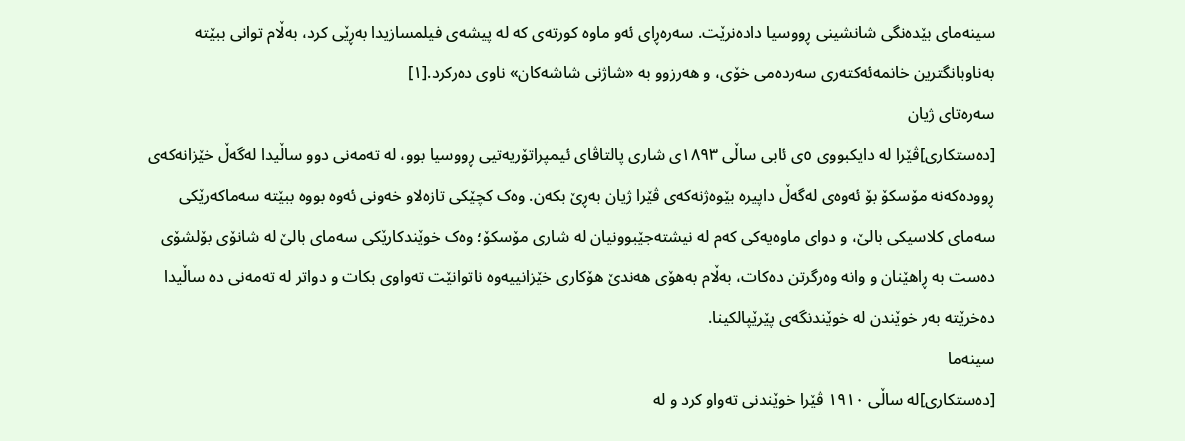سینەمای بێدەنگی شانشینی ڕووسیا دادەنرێت. سەرەڕای ئەو ماوە کورتەی کە لە پیشەی فیلمسازیدا بەڕێی کرد، بەڵام توانی ببێتە بەناوبانگترین خانمەئەکتەری سەردەمی خۆی، و ھەرزوو بە «شاژنی شاشەکان» ناوی دەرکرد.[١]
سەرەتای ژیان
[دەستکاری]ڤێرا لە دایکبووی ٥ی ئابی ساڵی ١٨٩٣ی شاری پالتاڤای ئیمپراتۆریەتیی ڕووسیا بوو، لە تەمەنی دوو ساڵیدا لەگەڵ خێزانەکەی ڕوودەکەنە مۆسکۆ بۆ ئەوەی لەگەڵ داپیرە بێوەژنەکەی ڤێرا ژیان بەڕێ بکەن. وەک کچێکی تازەلاو خەونی ئەوە بووە ببێتە سەماکەرێکی سەمای کلاسیکی بالێ، و دوای ماوەیەکی کەم لە نیشتەجێبوونیان لە شاری مۆسکۆ؛ وەک خوێندکارێکی سەمای بالێ لە شانۆی بۆلشۆی دەست بە ڕاھێنان و وانە وەرگرتن دەکات، بەڵام بەھۆی ھەندێ ھۆکاری خێزانییەوە ناتوانێت تەواوی بکات و دواتر لە تەمەنی دە ساڵیدا دەخرێتە بەر خوێندن لە خوێندنگەی پێرێپالکینا.
سینەما
[دەستکاری]لە ساڵی ١٩١٠ ڤێرا خوێندنی تەواو کرد و لە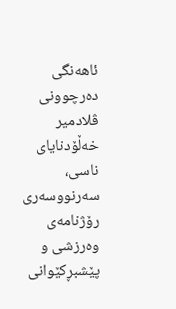ئاهەنگی دەرچوونی ڤلادمیر خەڵۆدنایای ناسی، سەرنووسەری رۆژنامەی وەرزشی و پێشبڕکێوانی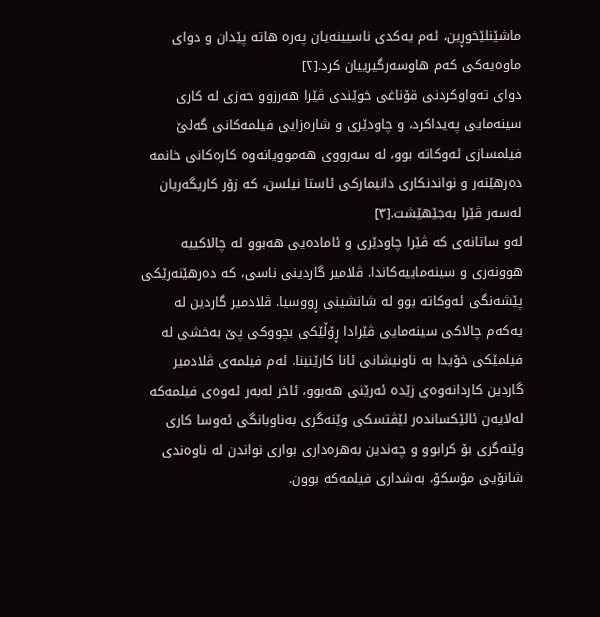ماشێنلێخوڕین، ئەم یەکدی ناسیینەیان پەرە هاتە پێدان و دوای ماوەیەکی کەم هاوسەرگیرییان کرد.[٢]
دوای تەواوکردنی قۆناغی خوێندی ڤێرا هەرزوو حەزی لە کاری سینەمایی پەیداکرد، و چاودێری و شارەزایی فیلمەکانی گەلێ فیلمسازی ئەوکاتە بوو، لە سەرووی هەموویانەوە کارەکانی خانمە دەرهێنەر و نواندنکاری دانیمارکی ئاستا نیلسن، کە زۆر کاریگەریان لەسەر ڤێرا بەجێهێشت.[٣]
لەو ساتانەی کە ڤێرا چاودێری و ئامادەیی هەبوو لە چالاکییە هوونەری و سینەماییەکاندا. ڤلامیر گاردینی ناسی، کە دەرهێنەرێکی پێشەنگی ئەوکاتە بوو لە شانشینی ڕووسیا. ڤلادمیر گاردین لە یەکەم چالاکی سینەمایی ڤێرادا ڕۆڵێکی بچووکی پێ بەخشی لە فیلمێکی خۆیدا بە ناونیشانی ئانا کارێنینا. ئەم فیلمەی ڤلادمیر گاردین کاردانەوەی زێدە ئەرێنی هەبوو، ئاخر لەبەر ئەوەی فیلمەکە لەلایەن ئالێکساندەر لێڤتسکی وێنەگری بەناوبانگی ئەوسا کاری وێنەگری بۆ کرابوو و چەندین بەهرەداری بواری نواندن لە ناوەندی شانۆیی مۆسکۆ، بەشداری فیلمەکە بوون.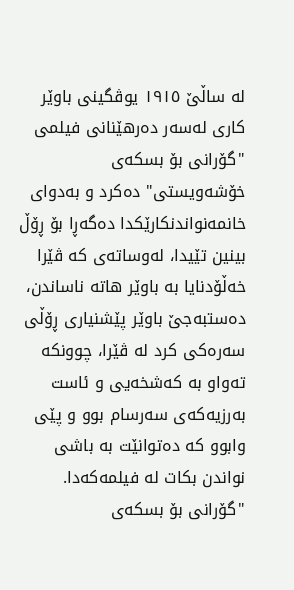لە ساڵێ ١٩١٥ یوڤگینی باوێر کاری لەسەر دەرهێنانی فیلمی "گۆرانی بۆ بسکەی خۆشەویستی" دەکرد و بەدوای خانمەنواندنکارێکدا دەگەڕا بۆ ڕۆڵ بینین تێیدا، لەوساتەی کە ڤێرا خەڵۆدنایا بە باوێر هاتە ناساندن، دەستبەجێ باوێر پێشنیاری ڕۆڵی سەرەکی کرد لە ڤێرا، چوونکە تەواو بە کەشخەیی و ئاست بەرزیەکەی سەرسام بوو و پێی وابوو کە دەتوانێت بە باشی نواندن بکات لە فیلمەکەدا. "گۆرانی بۆ بسکەی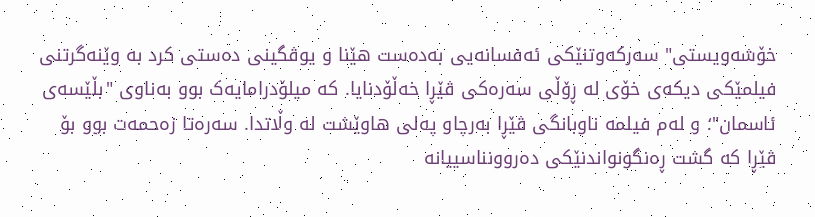خۆشەویستی" سەرکەوتنێکی ئەفسانەیی بەدەست هێنا و یوڤگینی دەستی کرد بە وێنەگرتنی فیلمێکی دیکەی خۆی لە ڕۆڵی سەرەکی ڤێڕا خەڵۆدنایا. کە میلۆدرامایەک بوو بەناوی "بڵێسەی ئاسمان"؛ و لەم فیلمە ناوبانگی ڤێڕا بەرچاو پەلی هاوێشت لە وڵاتدا. سەرەتا زەحمەت بوو بۆ ڤێڕا کە گشت ڕەنگونواندنێکی دەروونناسییانە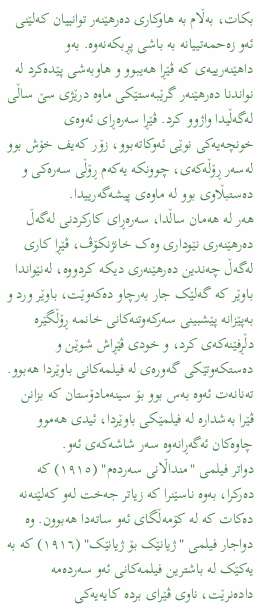بکات، بەڵام بە هاوکاری دەرهێنەر توانییان کەلێنی ئەو زەحمەتییانە بە باشی پڕبکەنەوە. بەو داهێنەرییەی کە ڤێڕا هەیبوو و هاوبەشی پێدەکرد لە نواندنا دەرهێنەر گرێبەستێکی ماوە درێژی سێ ساڵی لەگەڵیدا واژوو کرد. ڤێڕا سەرەڕای ئەوەی خونچەیەکی نوێی ئەوکاتەبوو، زۆر کەیف خۆش بوو لەسەر ڕۆڵەکەی، چوونکە یەکەم ڕۆڵی سەرەکی و دەستبڵاوی بوو لە ماوەی پیشەگەرییدا.
هەر لە هەمان ساڵدا، سەرەڕای کارکردنی لەگەڵ دەرهێنەری نێوداری وەک خانژنکۆڤ، ڤێڕا کاری لەگەڵ چەندین دەرهێنەری دیکە کردووە، لەنێواندا باوێر کە گەلێک جار بەرچاو دەکەوێت، باوێر ورد و بەپێزانە پێشبینی سەرکەوتنەکانی خانمە ڕۆڵگێرە دڵڕفێنەکەی کرد، و خودی ڤێڕاش شوێن و دەستکەوتێکی گەورەی لە فیلمەکانی باوێردا هەبوو. تەنانەت ئەوە بەس بوو بۆ سینەمادۆستان کە بزانن ڤێرا بەشدارە لە فیلمێکی باوێردا، ئیدی هەموو چاوەکان ئەگەڕانەوە سەر شاشەکەی ئەو.
دواتر فیلمی "منداڵانی سەردەم" (١٩١٥) کە دەرکرا، بەوە ناسێنرا کە زیاتر جەخت لەو کەلێنەنە دەکات کە لە کۆمەڵگای ئەو ساتەدا هەبوون. وە دواجار فیلمی "ژیانێک بۆ ژیانێک" (١٩١٦) کە بە یەکێک لە باشترین فیلمەکانی ئەو سەردەمە دادەنرێت، ناوی ڤێرای بردە کایەیەکی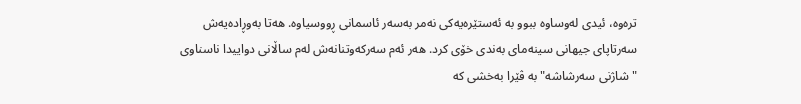ترەوە، ئیدی لەوساوە ببوو بە ئەستێرەیەکی نەمر بەسەر ئاسمانی ڕووسیاوە. هەتا بەوڕادەیەش سەرتاپای جیهانی سینەمای بەندی خۆی کرد. هەر ئەم سەرکەوتنانەش لەم ساڵانی دواییدا ناسناوی "شاژنی سەرشاشە" بە ڤێرا بەخشی کە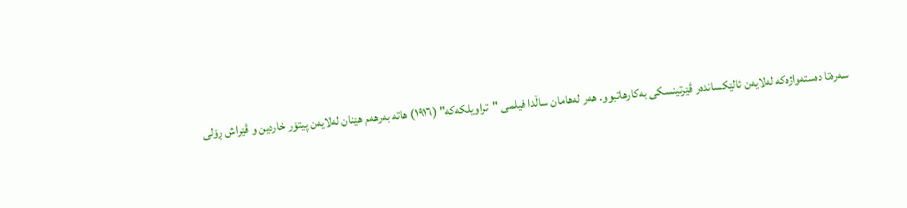سەرەتا دەستەواژەکە لەلایەن ئالێکساندەر ڤێرتینسکی بەکارهاتبوو. هەر لەهامان ساڵدا فیلمی "تراویلکەکە" (١٩١٦) هاتە بەرهەم هێنان لەلایەن پیتۆر خاردین و ڤێراش ڕۆلی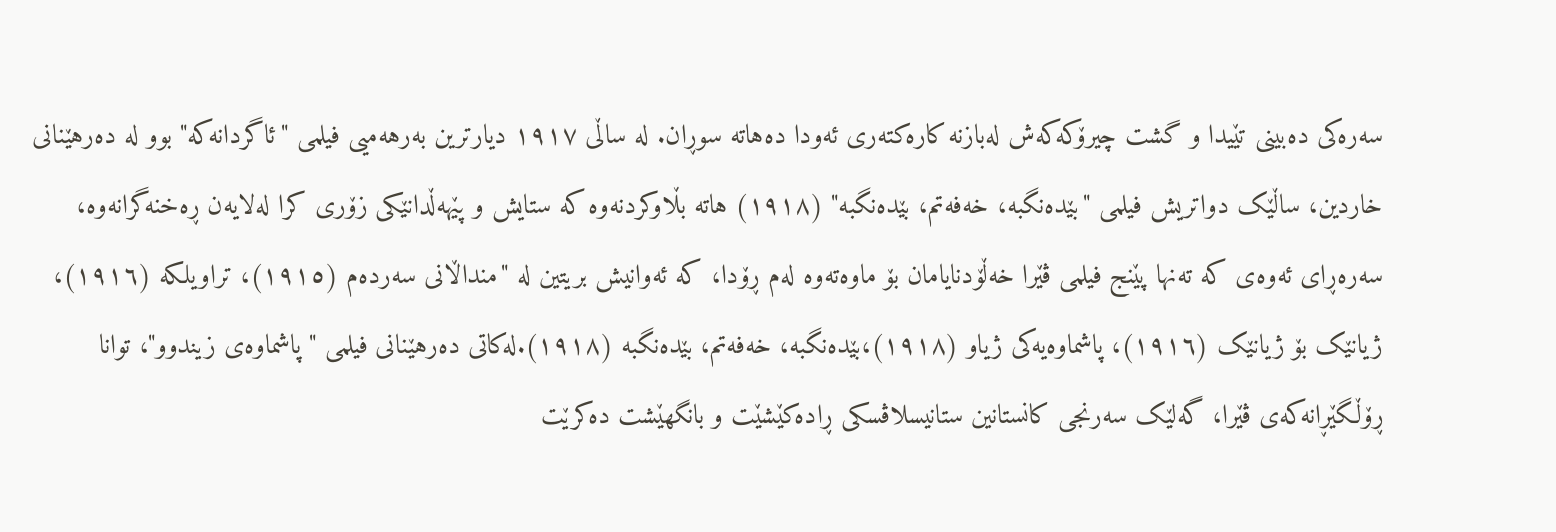سەرەکی دەبینی تێیدا و گشت چیرۆکەکەش لەبازنە کارەکتەری ئەودا دەهاتە سوڕان. لە ساڵی ١٩١٧ دیارترین بەرهەمیی فیلمی "ئاگردانەکە" بوو لە دەرهێنانی خاردین، ساڵێک دواتریش فیلمی "بێدەنگبە، خەفەتم، بێدەنگبە" (١٩١٨) هاتە بڵاوکردنەوە کە ستایش و پێهەڵدانێکی زۆری کرا لەلایەن ڕەخنەگرانەوە، سەرەڕای ئەوەی کە تەنها پێنج فیلمی ڤێرا خەڵۆدنایامان بۆ ماوەتەوە لەم ڕۆدا، کە ئەوانیش بریتین لە "منداڵانی سەردەم (١٩١٥)، تراویلکە (١٩١٦)، ژیانێک بۆ ژیانێک (١٩١٦)، پاشماوەیەکی ژیاو (١٩١٨)،بێدەنگبە، خەفەتم، بێدەنگبە (١٩١٨).لەکاتی دەرهێنانی فیلمی "پاشماوەی زیندوو"، توانا ڕۆڵگێڕانەکەی ڤێرا، گەلێک سەرنجی کانستانین ستانیسلاڤسکی ڕادەکێشێت و بانگهێشت دەکرێت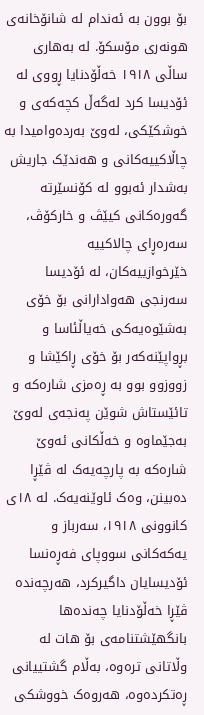بۆ بوون بە ئەندام لە شانۆخانەی هونەری مۆسکۆ. لە بەهاری ساڵی ١٩١٨ خەڵۆدنایا ڕووی لە ئۆدیسا کرد لەگەڵ کچەکەی و خوشکێکی، لەوێ بەردەوامیدا بە چاڵاکییەکانی و هەندێک جاریش بەشدار ئەبوو لە کۆنسێرتە گەورەکانی کیێڤ و خارکۆڤ، سەرەڕای چالاکییە خێرخوازییەکان، لە ئۆدیسا سەرنجی هەوادارانی بۆ خۆی بەشێوەیەکی خەیاڵئاسا و بڕواپێنەکەر بۆ خۆی ڕاکێشا و زووزوو بوو بە ڕەمزی شارەکە و تائێستاش شوێن پەنجەی لەوێ بەجێماوە و خەڵکانی ئەوێ شارەکە بە پارچەیەک لە ڤێڕا دەبینن، وەک ئاوێنەیەک. لە ١٨ی کانوونی ١٩١٨، سەرباز و یەکەکانی سووپای فەڕەنسا ئۆدیسایان داگیرکرد، هەرچەندە ڤێڕا خەڵۆدنایا چەندەها بانگهێشتنامەی بۆ هات لە وڵاتانی ترەوە، بەڵام گشتییانی ڕەتکردەوە، هەروەک خووشکی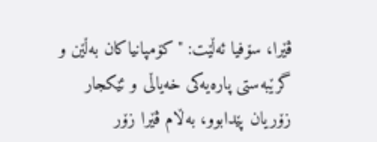ڤێرا، سۆفیا ئەڵێت: "کۆمپانیاکان بەڵێن و گرێبەستی پارەیەکی خەیاڵی و ئێکجار زۆریان پێدابوو، بەڵام ڤێرا زۆر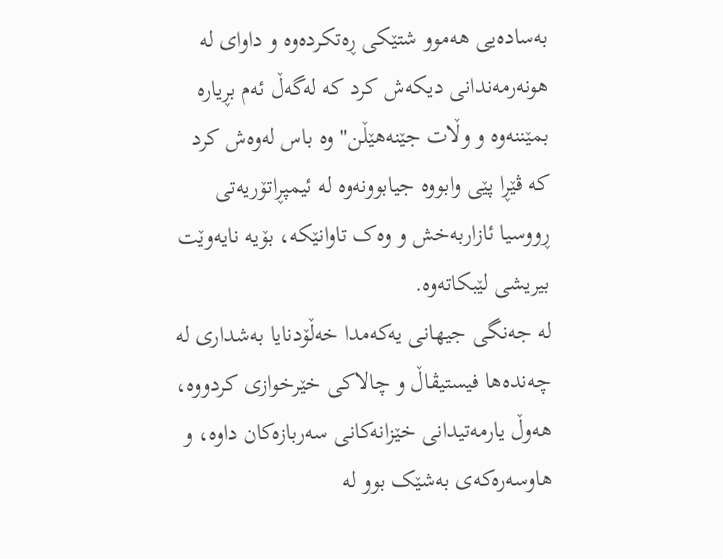بەسادەیی هەموو شتێکی ڕەتکردەوە و داوای لە هونەرمەندانی دیکەش کرد کە لەگەڵ ئەم بڕیارە بمێننەوە و وڵات جێنەهێڵن" وە باس لەوەش کرد کە ڤێڕا پێی وابووە جیابوونەوە لە ئیمپڕاتۆریەتی ڕووسیا ئازاربەخش و وەک تاوانێکە، بۆیە نایەوێت بیریشی لێبکاتەوە.
لە جەنگی جیهانی یەکەمدا خەڵۆدنایا بەشداری لە چەندەها فیستیڤاڵ و چالاکی خێرخوازی کردووە، هەوڵ یارمەتیدانی خێزانەکانی سەربازەکان داوە، و هاوسەرەکەی بەشێک بوو لە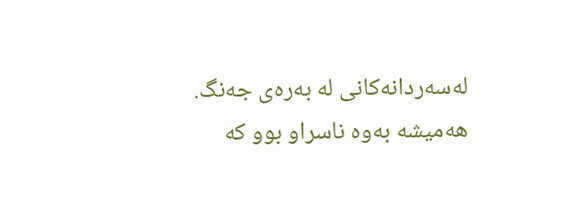لەسەردانەکانی لە بەرەی جەنگ. هەمیشە بەوە ناسراو بوو کە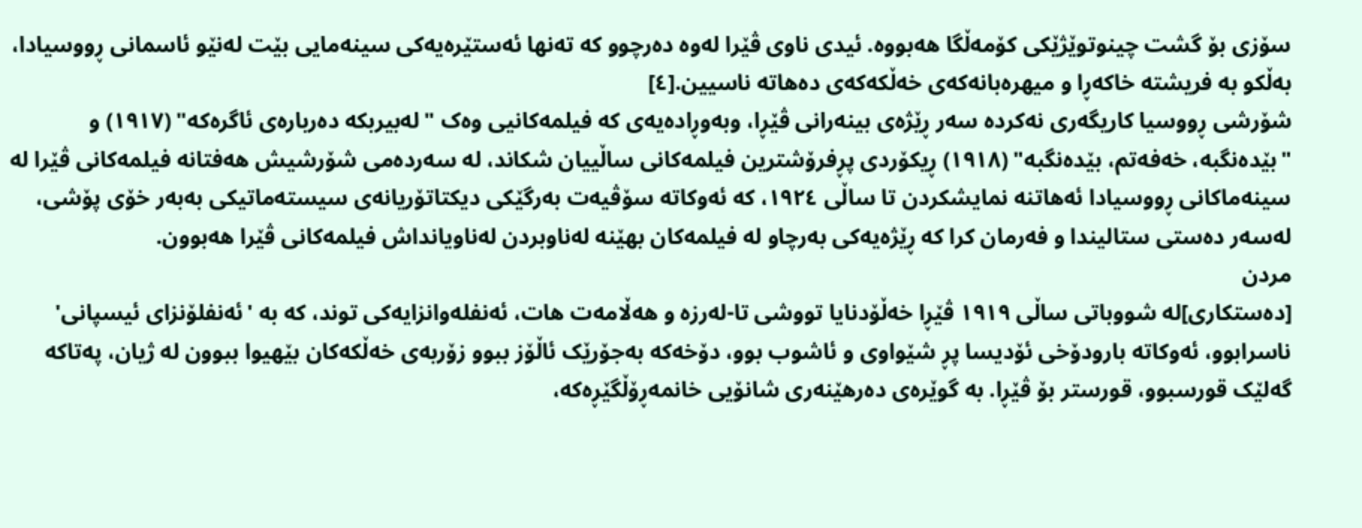سۆزی بۆ گشت چینوتوێژێکی کۆمەڵگا هەبووە. ئیدی ناوی ڤێرا لەوە دەرچوو کە تەنها ئەستێرەیەکی سینەمایی بێت لەنێو ئاسمانی ڕووسیادا، بەڵکو بە فریشتە خاکەڕا و میهرەبانەکەی خەڵکەکەی دەهاتە ناسیین.[٤]
شۆرشی ڕووسیا کاریگەری نەکردە سەر ڕێژەی بینەرانی ڤێڕا، وبەوڕادەیەی کە فیلمەکانیی وەک "لەبیربکە دەربارەی ئاگرەکە" (١٩١٧) و "بێدەنگبە، خەفەتم، بێدەنگبە" (١٩١٨) ڕیکۆردی پڕفرۆشترین فیلمەکانی ساڵییان شکاند، لە سەردەمی شۆرشیش هەفتانە فیلمەکانی ڤێرا لە سینەماکانی ڕووسیادا ئەهاتنە نمایشکردن تا ساڵی ١٩٢٤، کە ئەوکاتە سۆڤیەت بەرگێکی دیکتاتۆریانەی سیستەماتیکی بەبەر خۆی پۆشی، لەسەر دەستی ستالیندا و فەرمان کرا کە ڕێژەیەکی بەرچاو لە فیلمەکان بهێنە لەناوبردن لەناویانداش فیلمەکانی ڤێرا هەبوون.
مردن
[دەستکاری]لە شووباتی ساڵی ١٩١٩ ڤێڕا خەڵۆدنایا تووشی تا-لەرزە و هەڵامەت هات، ئەنفلەوانزایەکی توند، کە بە 'ئەنفلۆنزای ئیسپانی' ناسرابوو، ئەوکاتە بارودۆخی ئۆدیسا پڕ شێواوی و ئاشوب بوو، دۆخەکە بەجۆرێک ئاڵۆز ببوو زۆربەی خەڵکەکان بێهیوا ببوون لە ژیان، پەتاکە گەلێک قورسبوو، قورستر بۆ ڤێڕا. بە گوێرەی دەرهێنەری شانۆیی خانمەڕۆڵگێڕەکە،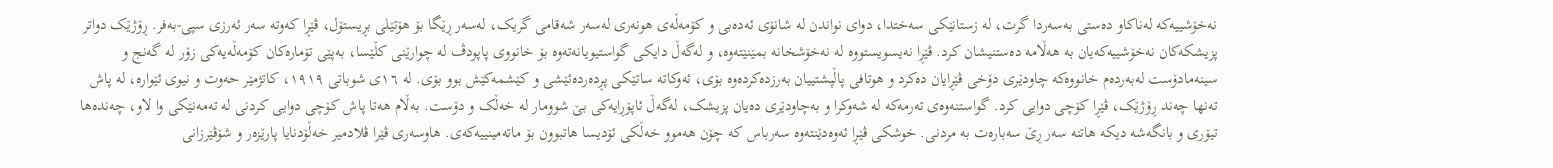نەخۆشییەکە لەناکاو دەستی بەسەردا گرت، لە زستانێکی سەختدا، دوای نواندن لە شانۆی ئەدەبی و کۆمەڵەی هونەری لەسەر شەقامی گریک، لەسەر ڕێگا بۆ هۆتێلی بڕیستۆل، ڤێڕا کەوتە سەر ئەرزی سپی-بەفر. ڕۆژێک دواتر پزیشکەکان نەخۆشییەکەیان بە هەڵامە دەستنیشان کرد. ڤێڕا نەیسویستووە لە نەخۆشخانە بمێنێتەوە، و لەگەڵ دایکی گواستیویانەتەوە بۆ خانووی پاپودڤ لە چوارێنی کڵێسا، بەپێی تۆمارەکان کۆمەڵەیەکی زۆر لە گەنج و سینەمادۆست لەبەردەم خانووەکە چاودێری دۆخی ڤێڕایان دەکرد و هوتافی پاڵپشتییان بەرزدەکردەوە بۆی، ئەوکاتە ساتێکی پڕدەردەئێشی و کێشمەکێش بوو بۆی. لە ١٦ی شوباتی ١٩١٩، کاتژمێر حەوت و نیوی ئێوارە، لە پاش تەنها چەند ڕۆژێک، ڤێڕا کۆچی دوایی کرد. گواستنەوەی تەرمەکە لە شەوکرا و بەچاودێری دەیان پزیشک، لەگەڵ ئاپۆڕایەکی بێ شوومار لە خەڵک و دۆست. بەڵام هەتا پاش کۆچی دوایی کردنی لە تەمەنێکی وا لاو، چەندەها تیۆری و بانگەشە دیکە هاتنە سەر ڕێ سەبارەت بە مردنی. خوشکی ڤێڕا ئەوەدێنتەوە سەرباس کە چۆن هەموو خەڵکی ئۆدیسا هاتبوون بۆ ماتەمینییەکەی. هاوسەری ڤێرا ڤلادمیر خەڵۆدنایا پارێزەر و شۆڤێرزانی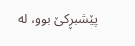پێشبڕکێ بوو، لە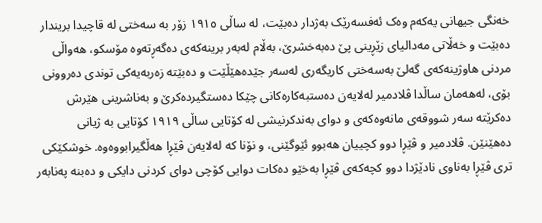خەنگی جیهانی یەکەم وەک ئەفسەرێک بەژدار دەبێت، لە ساڵی ١٩١٥ زۆر بە سەختی لە قاچیدا بریندار دەبێت و خەڵاتی مەدالیای زێڕینی پێ دەبەخشرێ، بەڵام لەبەر برینەکەی دەگەڕتەوە مۆسکو، هەواڵی مردنی هاوژینەکەی گەلێ بەسەختی کاریگەری لەسەر جێدەهێڵێت و دەبێتە زەربەیەکی توندی دەروونی بۆی، لەهەمان ساڵدا ڤلادمیر لەلایەن دەستبەکارەکانی چێکا دەستگیردەکرێ و بەناشرینی هێرش دەکرێتە سەر شووقەی مانەوەکەی و دوای بەندکرنیشی لە کۆتایی ساڵی ١٩١٩ کۆتایی بە ژیانی دەهێنێن. ڤلادمیر و ڤێڕا دوو کچییان هەبوو ئێوگێنی، و نۆنا کە لەلایەن ڤێڕا هەڵگیرابووەوە. خوشکێکی تری ڤێڕا بەناوی نادێژدا دوو کچەکەی ڤێڕا بەخێو دەکات دوایی کۆچی دوای کردنی دایکی و دەبنە پەنابەر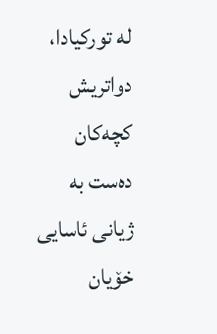لە تورکیادا، دواتریش کچەکان دەست بە ژیانی ئاسایی خۆیان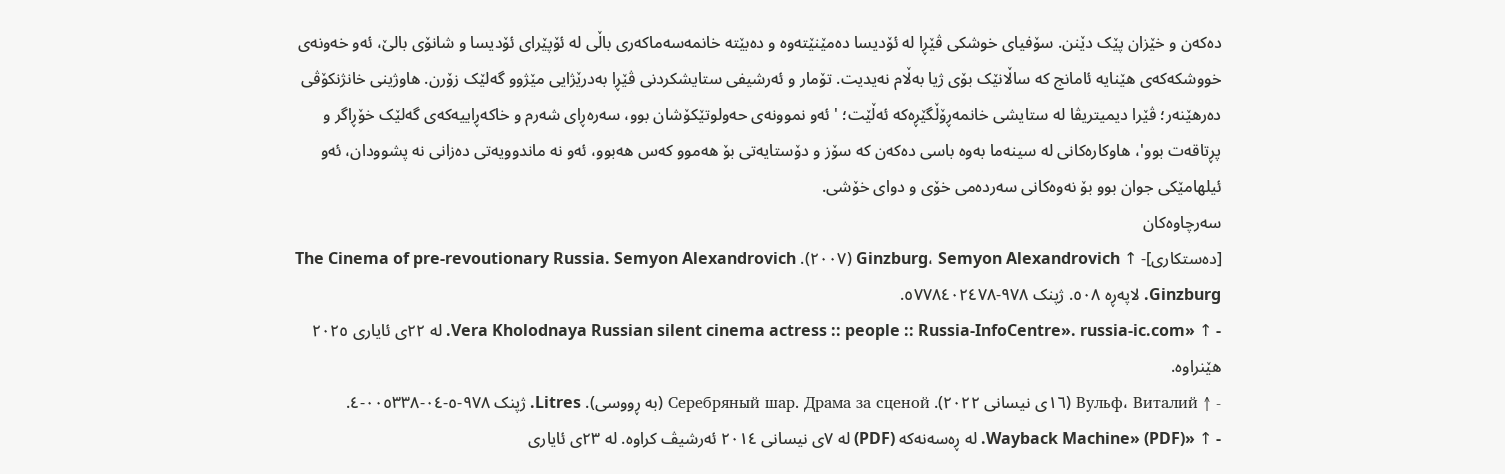دەکەن و خێزان پێک دێنن. سۆفیای خوشکی ڤێڕا لە ئۆدیسا دەمێنێتەوە و دەبێتە خانمەسەماکەری باڵی لە ئۆپێرای ئۆدیسا و شانۆی بالێ، ئەو خەونەی خووشکەکەی هێنایە ئامانج کە ساڵانێک بۆی ژیا بەڵام نەیدیت. تۆمار و ئەرشیفی ستایشکردنی ڤێڕا بەدرێژایی مێژوو گەلێک زۆرن. هاوژینی خانژنکۆڤی دەرهێنەر؛ ڤێرا دیمیتریڤا لە ستایشی خانمەڕۆڵگێڕەکە ئەڵێت؛ ' ئەو نموونەی حەولوتێکۆشان بوو، سەرەڕای شەرم و خاکەڕاییەکەی گەلێک خۆڕاگر و پڕتاقەت بوو'، هاوکارەکانی لە سینەما بەوە باسی دەکەن کە سۆز و دۆستایەتی بۆ هەموو کەس هەبوو، ئەو نە ماندوویەتی دەزانی نە پشوودان، ئەو ئیلهامێکی جوان بوو بۆ نەوەکانی سەردەمی خۆی و دوای خۆشی.
سەرچاوەکان
[دەستکاری]- ↑ Ginzburg، Semyon Alexandrovich (٢٠٠٧). The Cinema of pre-revoutionary Russia. Semyon Alexandrovich Ginzburg. لاپەڕە ٥٠٨. ژپنک ٩٧٨-٥٧٧٨٤٠٢٤٧٨.
- ↑ «Vera Kholodnaya Russian silent cinema actress :: people :: Russia-InfoCentre». russia-ic.com. لە ٢٢ی ئایاری ٢٠٢٥ ھێنراوە.
- ↑ Вульф، Виталий (١٦ی نیسانی ٢٠٢٢). Серебряный шар. Драма за сценой (بە ڕووسی). Litres. ژپنک ٩٧٨-٥-٠٤-٠٠٥٣٣٨-٤.
- ↑ «Wayback Machine» (PDF). لە ڕەسەنەکە (PDF) لە ٧ی نیسانی ٢٠١٤ ئەرشیڤ کراوە. لە ٢٣ی ئایاری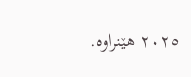٢٠٢٥ ھێنراوە.